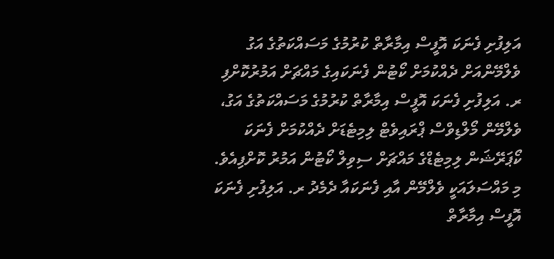އަލިފުށި ފެނަކަ އޮފީސް އިމާރާތް ކުރުމުގެ މަސައްކަތުގެ އަގު ވެލްމޭންއަށް ދެއްކުމަށް ކޯޓުން ފެނަކައިގެ މައްޗަށް އަމުރުކޮށްފި
ރ. އަލިފުށި ފެނަކަ އޮފީސް އިމާރާތް ކުރުމުގެ މަސައްކަތުގެ އަގު، ވެލްމޭން މޯލްޑިވްސް ޕްރައިވެޓް ލިމިޓެޑަށް ދެއްކުމަށް ފެނަކަ ކޯޕަރޭޝަން ލިމިޓެޑްގެ މައްޗަށް ސިވިލް ކޯޓުން އަމުރު ކޮށްފިއެވެ.
މި މައްސަލައަކީ ވެލްމޭން އާއި ފެނަކައާ ދެމެދު ރ. އަލިފުށި ފެނަކަ އޮފީސް އިމާރާތް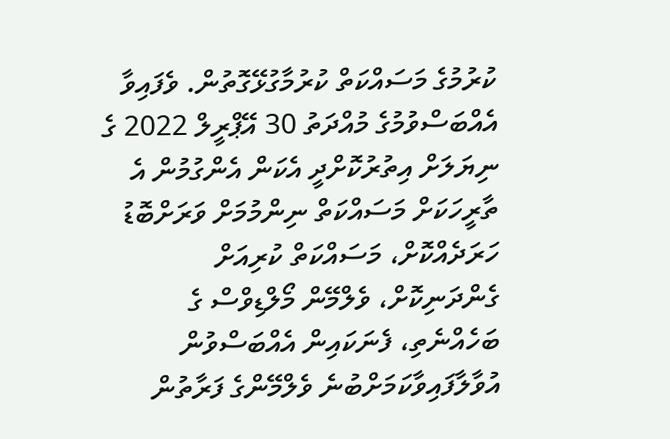ކުރުމުގެ މަސައްކަތް ކުރުމާގުޅޭގޮތުން. ވެފައިވާ އެއްބަސްވުމުގެ މުއްދަތު 30 އޭޕްރީލް 2022 ގެ ނިޔަލަށް އިތުރުކޮށްދީ އެކަން އެންގުމުން އެ ތާރީހަކަށް މަސައްކަތް ނިންމުމަށް ވަރަށްބޮޑު ހަރަދެއްކޮށް، މަސައްކަތް ކުރިއަށް ގެންދަނިކޮށް، ވެލްމޭން މޯލްޑިވްސް ގެ ބަހެއްނެތި، ފެނަކައިން އެއްބަސްވުން އުވާލާފައިވާކަމަށްބުނެ ވެލްމޭންގެ ފަރާތުން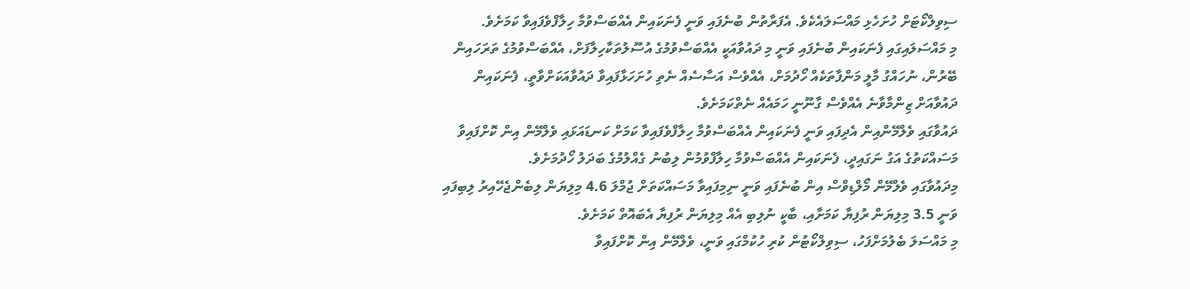ސިވިލްކޯޓަށް ހުށަހެޅި މައްސަލައެކެވެ. އެފަރާތުން ބުނެފައި ވަނީ ފެނަކައިން އެއްބަސްވުމާ ހިލާފްވެފައިވާ ކަމަށެވެ.
މި މައްސަލައިގައި ފެނަކައިން ބުނެފައި ވަނީ މި ދައުވާއަކީ އެއްބަސްވުމުގެ އުސޫލުތަކާހިލާފަށް، އެއްބަސްވުމުގެ ތަރަހައިން ބޭރުން، ނުހައްގު މާލީ މަންފާތަކެއް ހޯދުމަށް، އެއްވެސް އަސާސެއް ނެތި ހުށަހަޅާފައިވާ ދައުވާއަކަށްވާތީ، ފެނަކައިން ދައުވާއަށް ޒިންމާވާނެ އެއްވެސް ގާނޫނީ ހަމައެއް ނެތްކަމަށެވެ.
ދައުވާގައި ވެލްމޭންއިން އެދިފައި ވަނީ ފެނަކައިން އެއްބަސްވުމާ ހިލާފްވެފައިވާ ކަމަށް ކަނޑައަޅައި ވެލްމޭން އިން ކޮށްފައިވާ މަސައްކަތުގެ އަގު ނަގައިދީ، ފެނަކައިން އެއްބަސްވުމާ ހިލާފްވުމުން ލިބުނު ގެއްލުމުގެ ބަދަލު ހޯދުމަށެވެ.
މިދައުވާގައި ވެލްމޭން މޯލްޑިވްސް އިން ބުނެފައި ވަނީ ނިމިފައިވާ މަސައްކަތަށް ޖުމްލަ 4.6 މިލިޔަން ލިބެންޖެހޭއިރު ލިބިފައި ވަނީ 3.5 މިލިޔަން ރުފިޔާ ކަމަށާއި، ބާކީ ނުލިބި އެއް މިލިޔަން ރުފިޔާ އެބައޮތް ކަމަށެވެ.
މި މައްސަލަ ބެލުމަށްފަހު، ސިވިލްކޯޓުން ކުރި ހުކުމްގައި ވަނީ، ވެލްމޭން އިން ކޮށްފައިވާ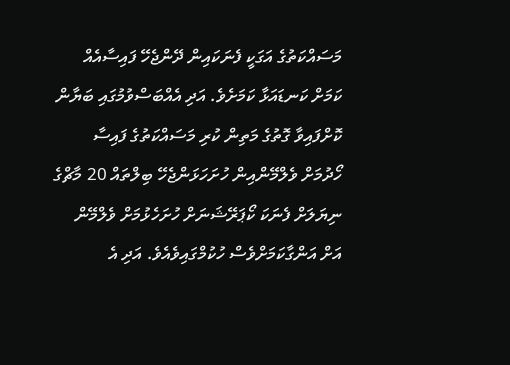މަސައްކަތުގެ އަގަކީ ފެނަކައިން ދޭންޖެހޭ ފައިސާއެއް ކަމަށް ކަނޑައަޅާ ކަމަށެވެ. އަދި އެއްބަސްވުމުގައި ބަޔާން ކޮށްފައިވާ ގޮތުގެ މަތިން ކުރި މަސައްކަތުގެ ފައިސާ ހޯދުމަށް ވެލްމޭންއިން ހުށަހަޅަންޖެހޭ ބިލްތައް 20 މާޗްގެ ނިޔަލަށް ފެނަކަ ކޯޕަރޭޝަނަށް ހުށަހެޅުމަށް ވެލްމޭން އަށް އަންގާކަމަށްވެސް ހުކުމްގައިވެއެވެ. އަދި އެ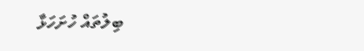ބިލުތައް ހުށަހަޅާ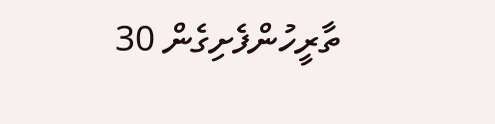ތާރީހުންފެށިގެން 30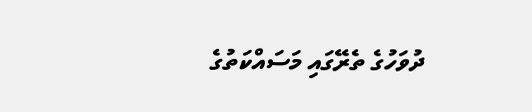ދުވަހުގެ ތެރޭގައި މަސައްކަތުގެ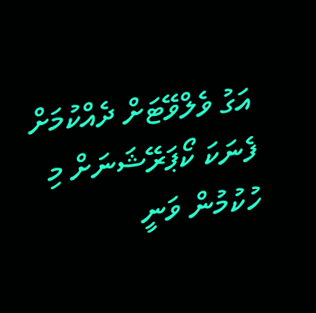އަގު ވެލްވޭޓަށް ދެއްކުމަށް ފެނަކަ ކޯޕަރޭޝަނަށް މި ހުކުމުން ވަނީ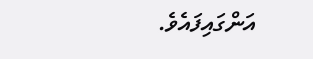އަންގައިފައެވެ.